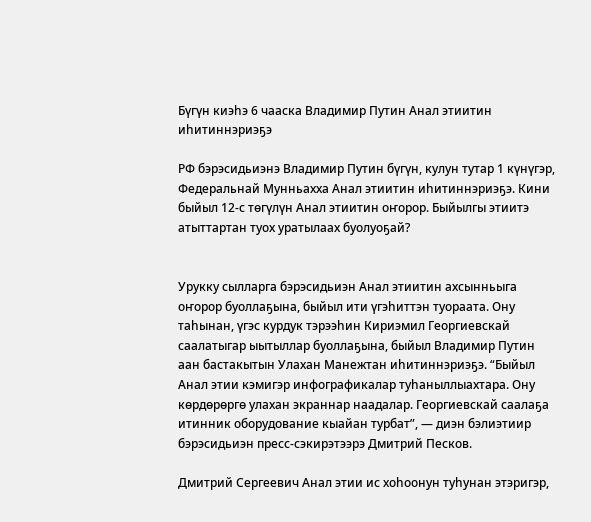Бүгүн киэһэ 6 чааска Владимир Путин Анал этиитин иһитиннэриэҕэ

РФ бэрэсидьиэнэ Владимир Путин бүгүн, кулун тутар 1 күнүгэр, Федеральнай Мунньахха Анал этиитин иһитиннэриэҕэ. Кини быйыл 12-с төгүлүн Анал этиитин оҥорор. Быйылгы этиитэ атыттартан туох уратылаах буолуоҕай?


Урукку сылларга бэрэсидьиэн Анал этиитин ахсынньыга оҥорор буоллаҕына, быйыл ити үгэһиттэн туораата. Ону таһынан, үгэс курдук тэрээһин Кириэмил Георгиевскай саалатыгар ыытыллар буоллаҕына, быйыл Владимир Путин аан бастакытын Улахан Манежтан иһитиннэриэҕэ. “Быйыл Анал этии кэмигэр инфографикалар туһаныллыахтара. Ону көрдөрөргө улахан экраннар наадалар. Георгиевскай саалаҕа итинник оборудование кыайан турбат”, — диэн бэлиэтиир бэрэсидьиэн пресс-сэкирэтээрэ Дмитрий Песков.

Дмитрий Сергеевич Анал этии ис хоһоонун туһунан этэригэр,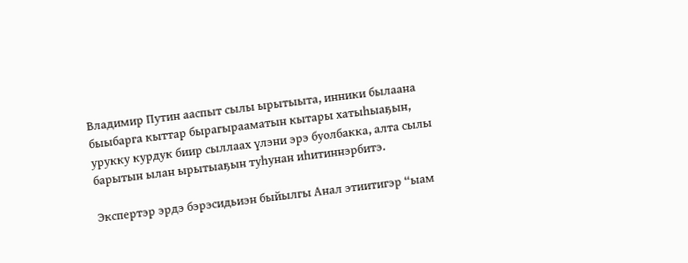Владимир Путин ааспыт сылы ырытыыта, инники былаана быыбарга кыттар бырагырааматын кытары хатыһыаҕын, урукку курдук биир сыллаах үлэни эрэ буолбакка, алта сылы барытын ылан ырытыаҕын туһунан иһитиннэрбитэ.

Экспертэр эрдэ бэрэсидьиэн быйылгы Анал этиитигэр “ыам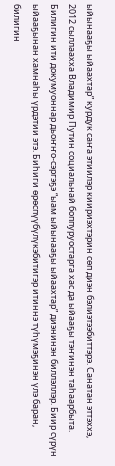ыйынааҕы ыйаахтар” курдук саҥа этиилэр киириэхтэрин сөп диэн бэлиэтээбиттэрэ. Санатан эттэххэ, 2012 сыллаахха Владимир Путин социальнай боппуруостарга хас да ыйааҕы тэҥинэн таһаарбыта. Билигин ити докумуоннар дьоҥҥо-сэргэҕэ “ыам ыйынааҕы ыйаахтар” диэнинэн биллэллэр. Биир сүрүн ыйааҕынан хамнаһы үрдэтии этэ. Биһиги өрөспүүбүлүкэбитигэр итиннэ түһүмэҕинэн үлэ баран, билигин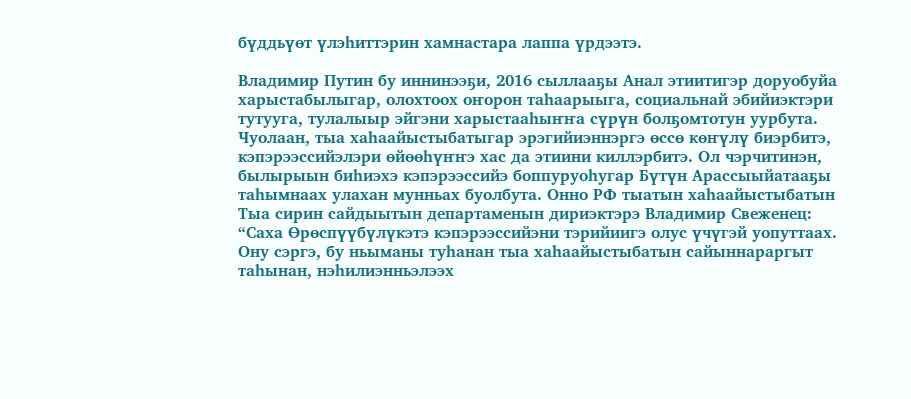бүддьүөт үлэһиттэрин хамнастара лаппа үрдээтэ.

Владимир Путин бу иннинээҕи, 2016 сыллааҕы Анал этиитигэр доруобуйа харыстабылыгар, олохтоох оҥорон таһаарыыга, социальнай эбийиэктэри тутууга, тулалыыр эйгэни харыстааһыҥҥа сүрүн болҕомтотун уурбута. Чуолаан, тыа хаһаайыстыбатыгар эрэгийиэннэргэ өссө көҥүлү биэрбитэ, кэпэрээссийэлэри өйөөһүҥҥэ хас да этиини киллэрбитэ. Ол чэрчитинэн, былырыын биһиэхэ кэпэрээссийэ боппуруоһугар Бүтүн Арассыыйатааҕы таһымнаах улахан мунньах буолбута. Онно РФ тыатын хаһаайыстыбатын Тыа сирин сайдыытын департаменын дириэктэрэ Владимир Свеженец: “Саха Өрөспүүбүлүкэтэ кэпэрээссийэни тэрийиигэ олус үчүгэй уопуттаах. Ону сэргэ, бу ньыманы туһанан тыа хаһаайыстыбатын сайыннараргыт таһынан, нэһилиэнньэлээх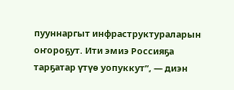пууннаргыт инфраструктураларын оҥороҕут. Ити эмиэ Россияҕа тарҕатар үтүө уопуккут”, — диэн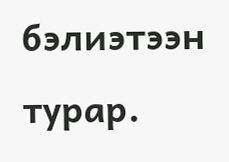бэлиэтээн турар.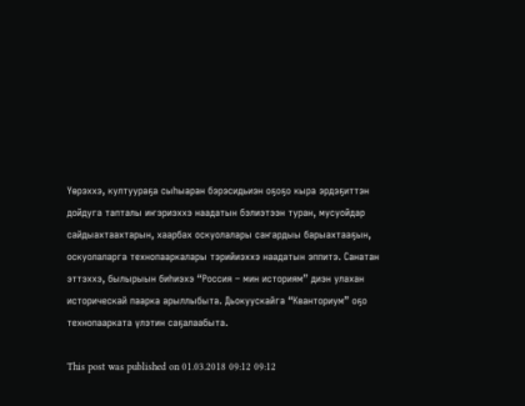Үөрэххэ, култуураҕа сыһыаран бэрэсидьиэн оҕоҕо кыра эрдэҕиттэн дойдуга тапталы иҥэриэххэ наадатын бэлиэтээн туран, мусуойдар сайдыахтаахтарын, хаарбах оскуолалары саҥардыы барыахтааҕын, оскуолаларга технопааркалары тэрийиэххэ наадатын эппитэ. Санатан эттэххэ, былырыын биһиэхэ “Россия – мин историям” диэн улахан историческай паарка арыллыбыта. Дьокуускайга “Кванториум” оҕо технопаарката үлэтин саҕалаабыта.

This post was published on 01.03.2018 09:12 09:12